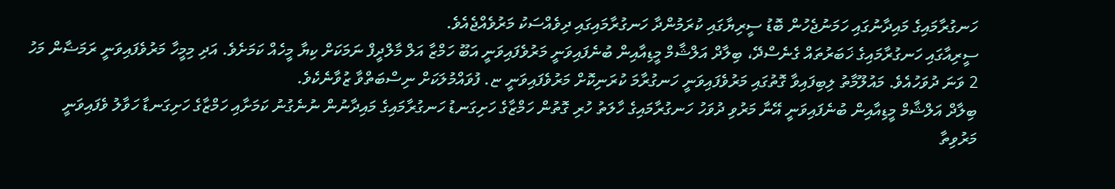ހަނގުރާމައިގެ މައިދާނުގައި ހަމަނުޖެހުން ބޮޑު ސީރިޔާގައި ކުރަމުންދާ ހަނގުރާމައިގައި ދިވެއްސަކު މަރުވެއްޖެއެވެ.
ސީރިއާގައި ހަނގުރާމައިގެ ޚަބަރުތައް ގެނެސްދޭ، ބިލާދް އަލްޝާމް މީޑިއާއިން ބުނެފައިވަނީ މަރުވެފައިވަނީ އަބޫ ހަމްޒާ އަލް މާލްދީފް ނަމަކަށް ކިޔާ މީހެއް ކަމަށެވެ. އަދި މިމީހާ މަރުވެފައިވަނީ ރަމަޟާން މަހު 2 ވަނަ ދުވަހުއެވެ. މައުލޫމާތު ލިބިފައިވާ ގޮތުގައި މަރުވެފައިވަނީ ހަނގުރާމަ ކުރަނިކޮށް މަރުވެފައިވަނީ ޏ. ފުވައްމުލަކަށް ނިސްބަތްވާ ޒުވާނެކެވެ.
ބިލާދް އަލްޝާމް މީޑިއާއިން ބުނެފައިވަނީ އޭނާ މަރުވި ދުވަހު ހަނގުރާމައިގެ ހާލަތު ހުރި ގޮތުން ހަމްޒާގެ ހަށިގަނޑު ހަނގުރާމައިގެ މައިދާނުން ނުނެގުނު ކަމަށާއި ހަމްޒާގެ ހަށިގަނޑާ ހަވާލު ވެފައިވަނީ މަރުވިތާ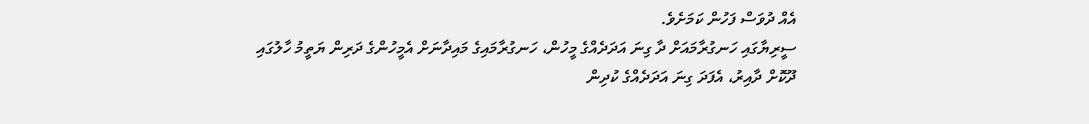އެއް ދުވަސް ފަހުން ކަމަށެވެ.
ސީރިޔާގައި ހަނގުރާމައަށް ދާ ގިނަ އަދަދެއްގެ މީހުން، ހަނގުރާމައިގެ މައިދާނަށް އެމީހުންގެ ދަރިން ޔަތީމު ހާލުގައި ދޫކޮށް ދާއިރު، އެފަދަ ގިނަ އަދަދެއްގެ ކުދިން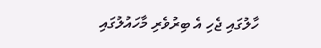ހާލުގައި ޖެހި އެ ބިރުވެރި މާހައުލުގައި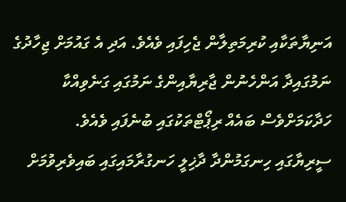އަނިޔާތަކާއި ކުރިމަތިލާން ޖެހިފައި ވެއެވެ. އަދި އެ ގައުމަށް ޖިހާދުގެ ނަމުގައިދާ އަންހެނުން ޖާރިޔާއިންގެ ނަމުގައި ގަނެވިއްކާ ހަދާކަމަށްވެސް ބައެއް ރިޕޯޓްތަކުގައި ބުނެފައި ވެއެވެ.
ސީރިޔާގައި ހިނގަމުންދާ ދާޚިލީ ހަނގުރާމައިގައި ބައިވެރިވުމަށް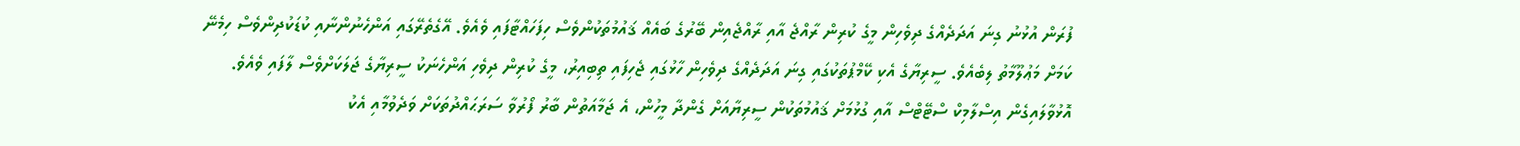ފުރަން އުޅުނު ގިނަ އަދަދެއްގެ ދިވެހިން މީގެ ކުރިން ރާއްޖެ އާއި ރާއްޖެއިން ބޭރުގެ ބައެއް ޤައުމުތަކުންވެސް ހިފަހައްޓާފައި ވެއެވެ. އޭގެތެރޭގައި އަންހެނުންނާއި ކުޑަކުދިންވެސް ހިމެނޭ ކަމަށް މަޢުލޫމާތު ލިބެއެވެ. ސީރިޔާގެ އެކި ކޭމްޕުތަކުގައި ގިނަ އަދަދެއްގެ ދިވެހިން ހާޅުގައި ޖެހިފައި ތިބިއިރު، މީގެ ކުރިން ދިވެހި އަންހެނަކު ސީރިޔާގެ ޖަލަކަށްވެސް ލާފައި ވެއެވެ.
އޮޅުވާލައިގެން އިސްލާމިކް ސްޓޭޓްސް އާއި ގުޅުމަށް ޤައުމުތަކުން ސީރިޔާއަށް ގެންދާ މީހުން، އެ ޖަމާއަތުން ބާރު ފޯރުވާ ސަރަޙައްދުތަކަށް ވަދެވުމާއި އެކު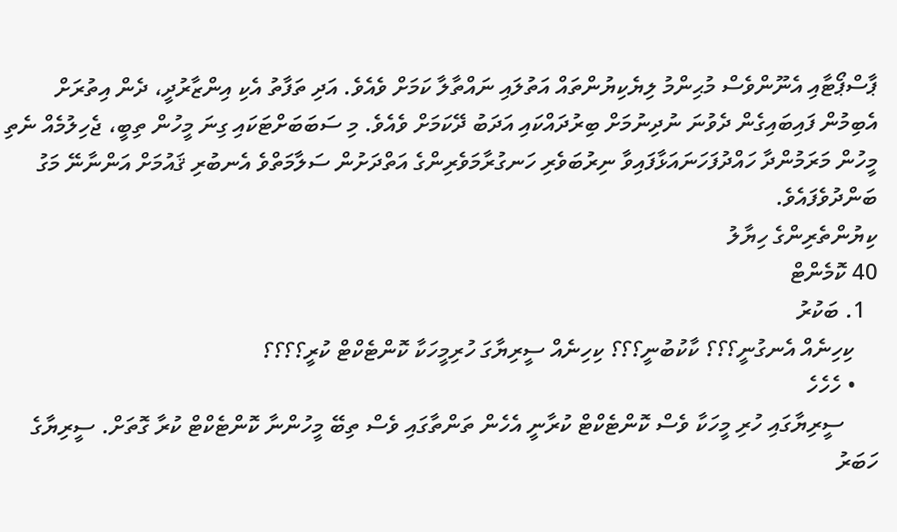ޕާސްޕޯޓާއި އެނޫންވެސް މުޙިންމު ލިޔެކިޔުންތައް އަތުލައި ނައްތާލާ ކަމަށް ވެއެވެ. އަދި ތަފާތު އެކި އިންޒާރުދީ، ދެން އިތުރަށް އެބިމުން ފައިބައިގެން ދެވުނަ ނުދިނުމަށް ބިރުދައްކައި އަދަބު ދޭކަމަށް ވެއެވެ. މި ސަބަބަށްޓަކައި ގިނަ މީހުން ތިބީ، ޖެހިލުމެއް ނެތި މީހުން މަރަމުންދާ ހައްދުފަހަނައަޅާފައިވާ ނިރުބަވެރި ހަނގުރާމަވެރިންގެ އަތްދަށުން ސަލާމަތްވެ އެނބުރި ޤައުމަށް އަންނާނޭ މަގު ބަންދުވެފައެވެ.
ކިޔުންތެރިންގެ ހިޔާލު
40 ކޮމެންޓް
  1. ބަކުރު
    ކިހިނެއް އެނގުނީ؟؟؟ ކާކުބުނީ؟؟؟ ކިހިނެއް ސީރިޔާގަ ހުރިމީހަކާ ކޮންޓެކްޓް ކުރީ؟؟؟؟
    • ހެހެހެ
      ސީރިޔާގައި ހުރި މީހަކާ ވެސް ކޮންޓެކްޓް ކުރާނީ އެހެން ތަންތާގައި ވެސް ތިބޭ މީހުންނާ ކޮންޓެކްޓް ކުރާ ގޮތަށް. ސީރިޔާގެ ހަބަރު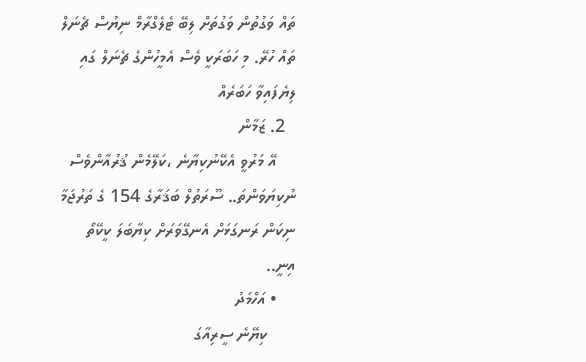ތައް ވަގުތުން ވަގުތަށް ލިބޭ ޓެލެގްރާމް ނިޔުސް ޗެނަލް ތައް ހުރޭ. މި ހަބަރަކީ ވެސް އެމީހުންގެ ޗެނަލް ގައި ލިޔެފައިވާ ހަބަރެއް
  2. ޒަމާން
    އޭ މަރުވީ އެކޭނުކިޔާނެ ،ކަލޭމެން ޤުރުއާންވެސް ނުކިޔަވަންތަ.. ސޫރަތުލް ބަޤަރާގެ 154 ގެ ތަރުޖަމާ ނިކަން ރަނގަޅަށް އެނގޭވަރަށް ކިޔާބަލަ ކީކޭތޯ އިނީ..
    • އަހްމަދު
      ކިޔޭނެ ސީރިއާގަ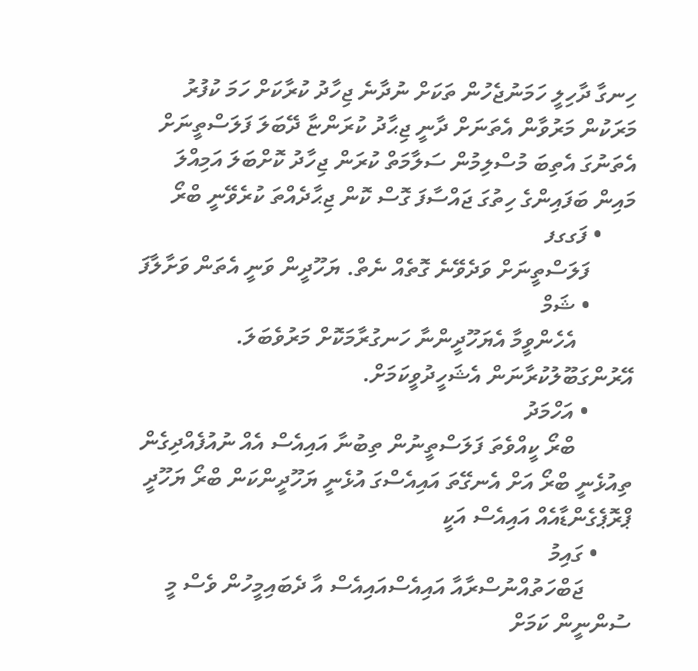ހިނގާ ދާހިލީ ހަމަނުޖެހުން ތަކަށް ނުދާނެ ޖިހާދު ކުރާކަށް ހަމަ ކުފުރު މަރަކުން މަރުވާން އެތަނަށް ދާނީ ޖިޙާދު ކުރަންޏާ ދޭބަލަ ފަލަސްތީނަށް އެތަނުގަ އެތިބަ މުސްލިމުން ސަލާމަތް ކުރަން ޖިހާދު ކޮށްބަލަ އަމިއްލަ މައިން ބަފައިންގެ ހިތުގަ ޖައްސާފަ ގޮސް ކޮން ޖިޙާދެއްތަ ކުރެވޭނީ ބްރޯ
      • ފަގގފ
        ފަލަސްތީނަށް ވަދެވޭނެ ގޮތެއް ނެތް. ޔަހޫދީން ވަނީ އެތަން ވަށާލާފަ
        • ޝަމް
          އެހެންވީމާ އެޔަހޫދީންނާ ހަނގުރާމަކޮށް މަރުވެބަލަ. އޭރުންގަބޫލުކުރާނަން އެޝަހީދުވީކަމަށް.
        • އަހްމަދު
          ބްރޯ ކީއްވެތަ ފަލަސްތީނުން ތިބުނާ އައިއެސް އެއް ނުއުފެއްދިގެން ތިއުޅެނީ ބްރޯ އަށް އެނގޭތަ އައިއެސްގަ އުޅެނީ ޔަހޫދީންކަން ބްރޯ ޔަހޫދީ ޕްރޮޕެގެންޑާއެއް އައިއެސް އަކީ
      • ގައިމު
        ޖަބްހަތުއްނުސްރާއާ އައިއެސްއައިއެސް އާ ދެބައިމީހުން ވެސް މީ ސުންނީން ކަމަށް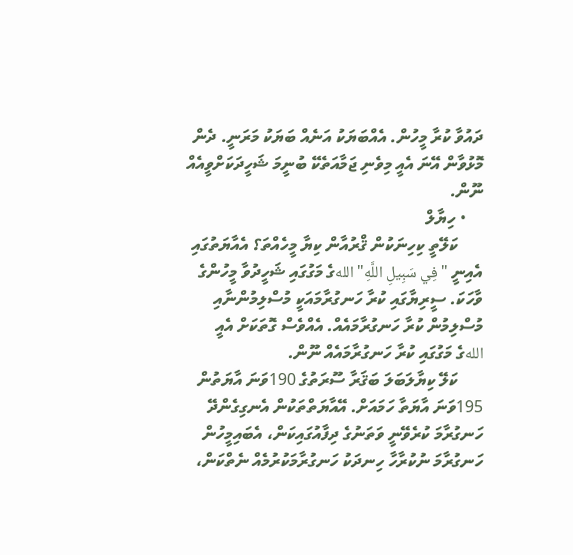ދައުވާ ކުރާ މީހުން. އެއްބަޔަކު އަނެއް ބަޔަކު މަރަނީ. ދެން މޮޅުވާން އޭނަ އެއީ މިވެނި ޖަމާއަތެކޭ ބުނީމަ ޝަހީދަކަށްވީއެއް ނޫން.
    • ހިޔާލް
      ކަލޭތީ ކިހިނަކުން ޤްރުއާން ކިޔާ މީހެއްތަ؟ އެއާޔަތުގައި އެއިނީ "فِي سَبِيلِ اللَّهِ" اللهގެ މަގުގައި ޝަހީދުވާ މީހުންގެ ވާހަކަ. ސީރިޔާގައި ކުރާ ހަނގުރާމައަކީ މުސްލިމުންނާއި މުސްލިމުން ކުރާ ހަނގުރާމައެއް. އެއްވެސް ގޮތަކަށް އެއީ اللهގެ މަގުގައި ކުރާ ހަނގުރާމައެއް ނޫން.
      ކަލޭ ކިޔާލަބަލަ ބަޤަރާ ސޫރަތުގެ 190ވަނަ އާޔަތުން 195ވަނަ އާޔަތާ ހަމައަށް. އޭއާޔަތްތަކުން އެނގިގެންދޭ ހަނގުރާމަ ކުރެވޭނީ ވަތަނުގެ ދިފާއުގައިކަން، އެބައިމީހުން ހަނގުރާމަ ނުކުރާހާ ހިނދަކު ހަނގުރާމަކުރުމެއް ނެތްކަން،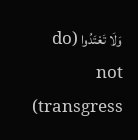وَلَا تَعْتَدُوا (do not transgress)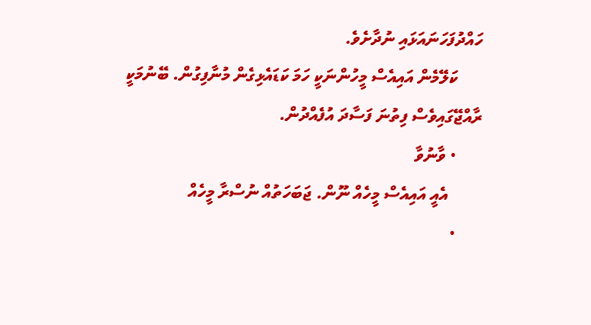ހައްދުފަހަނައަޅައި ނުދާށެވެ.
      ކަލޭމެން އައިއެސް މީހުންނަކީ ހަމަ ކަޑައެޅިގެން މުނާފިގުން. ބޭނުމަކީ ރާއްޖޭގައިވެސް ފިތުނަ ފަސާދަ އުފެއްދުން.
      • ވާނުވާ
        އެއީ އައިއެސް މީހެއް ނޫން. ޖަބަހަތުއް ނުސްރާ މީހެއް
      •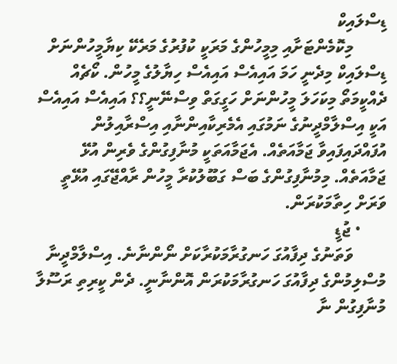ޑިސްލައިކް
        މިކޮމެންޓަށާއި މިމީހުންގެ މަރަކީ ކުފުރުގެ މަރެކޭ ކިޔާމީހުންނަށް ޑިސްލައިކް މިދެނީ ހަމަ އައިއެސް އައިއެސް ހިޔާލުގެ މީހުން. ކޯޗެއް ދެއްކީމަތޯ މިކަހަލަ މީހުންނަށް ހަގީގަތް ވިސްނޭނީ؟؟ އައިއެސް އައިއެސް އަކީ އިސްލާމްދީނުގެ ނަމުގައި އެމެރިކާއިންނާއި އިސްރާއިލުން އުފައްދައިފައިވާ ޖަމާއަތެއް. އެޖަމާއަތަކީ މުނާފިގުންގެ ވެރިން އުޅޭ ޖަމާއަތެއް. މިމުނާފިގުންގެ ބަސް ގަބޫލުކުރާ މީހުން ރާއްޖޭގައި އުޅޭތީ ވަރަށް ހިތާމަކުރަން.
      • ޖުޑީ
        ވަތަނުގެ ދިފާއުގަ ހަނގުރާމަކުރާކަށް ނޯންނާނެ. އިސްލާމްދީނާ މުސްލިމުންގެ ދިފާއުގަ ހަނގުރާމަކުރަން އޮންނާނީ. ދެން ކީރިތި ރަސޫލާ މުނާފިގުން ނާ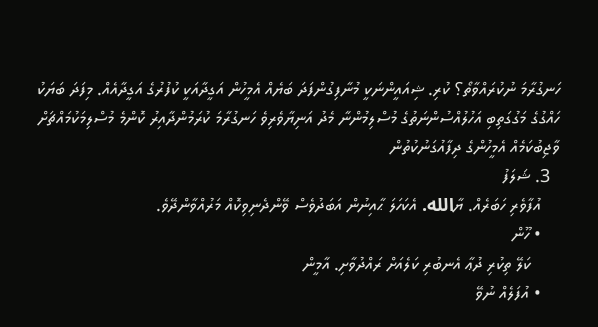ހަނގުރާމަ ނުކުރައްވާތޯ؟ ކުރި. ޝިއައީންނަކީ މުނާފިގުންފަދަ ބަޔެއް އެމީހުން އަގީދާއަކީ ކުފުރުގެ އަގީދާއެއް. މިފަދަ ބަޔަކު ހައްގުގެ މަގުގަތިބި އަހުލުއްސުންނަތުގެ މުސްލިމުންނާ މެދު އަނިޔާވެރިވެ ހަނގުރާމަ ކުރަމުންދާއިރު ކޮންމެ މުސްލިމަކުމައްޗަށް ވާޖިބުކަމެއް އެމީހުންގެ ދިފާއުގަނުކުތުން
  3. ޝަލަފު
    އުފާވެރި ހަބަރެއް. ޔާالله. އެކަހަލަ ޙާއިނުން އަބަދުވެސް ވޭންދެނިވިކޮއް މަރުއްވާންދޭވެ.
    • ހޫން
      ކަލޭ ތިކުރި ދުޢާ އެނބުރި ކަލެއަށް ރައްދުވާށި. އާމީން
    • އުފަލެއް ނުވޭ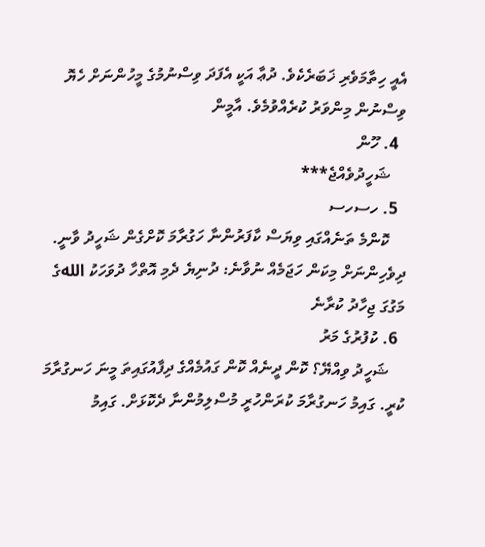އެއީ ހިތާމަވެރި ޚަބަރެކެވެ. ދުޢާ އަކީ އެފަދަ ވިސްނުމުގެ މީހުންނަށް ހެޔޮ ވިސްނުން މިންވަރު ކުރެއްވުމެވެ. އާމީން
  4. ހޫން
    ޝަހީދުވެއްޖެ***
  5. ހސހސ
    ކޮންމެ ތަނެއްގައި ވިޔަސް ކާފަރުންނާ ހަގުރާމަ ކޮށްގެން ޝަހީދު ވާނީ. ދިވެހިންނަށް މިކަން ހަޖަމެއް ނުވާނެ: ދުނިޔެ ދެމި އޮތްހާ ދުވަހަކު اللهގެ މަގުގަ ޖިހާދު ކުރާނެ
  6. ކުފުރުގެ މަރު
    ޝަހީދު ވިއްޔޭ؟ ކޮން ދީނެއް ކޮން ގައުމެއްގެ ދިފާއުގައިތަ މީނަ ހަނގުރާމަ ކުރީ. ގައިމު ހަނގުރާމަ ކުރަންހުރީ މުސްލިމުންނާ ދެކޮޅަށް. ގައިމު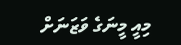މިއީ މީނަގެ ވަޒަނަށް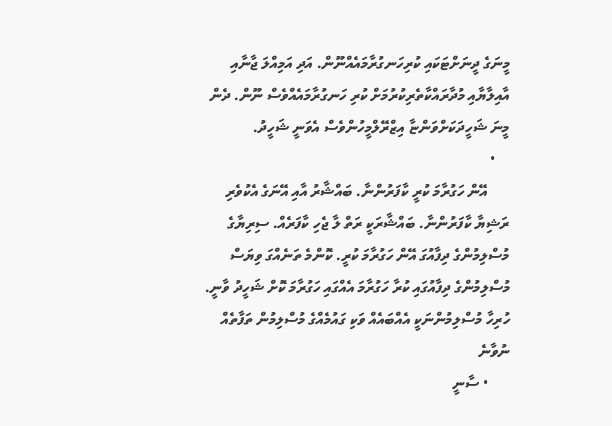މީނަގެ ދީނަށްޓަކައި ކުރިހަނގުރާމައެއްނޫން. އަދި އަމިއްލަ ޖާނާއި އާއިލާޔާއި މުދާރައްކާތެރިކުރުމަށް ކުރި ހަނގުރާމައެއްވެސް ނޫން. ދެން މީނަ ޝަހީދަކަށްވަންޏާ އިޒްރޭލްމީހުންވެސް އެވަނީ ޝަހީދު.
    •
      އޭން ހަގުރާމަ ކުރީ ކާފަރުންނާ. ބައްޝާރު އާއި އޭނަގެ އެކުވެރި ރަޝިޔާ ކާފަރުންނާ. ބައްޝާރަކީ ރަތް ލާ ޖެހި ކާފަރެއް. ސިރިޔާގެ މުސްލިމުންގެ ދިފާއުގަ އޭން ހަގުރާމަ ކުރީ. ކޮންމެ ތަނެއްގަ ވިޔަސް މުސްލިމުންގެ ދިފާއުގައި ކުރާ ހަގުރާމަ އެއްގައި ހަގުރާމަ ކޮށް ޝަހީދު ވާނީ. ހުރިހާ މުސްލިމުންނަކީ އެއްބައެއް ވަކި ގައުމެއްގެ މުސްލިމުން ތަފާތެއް ނުވާނެ
      • ސާނީ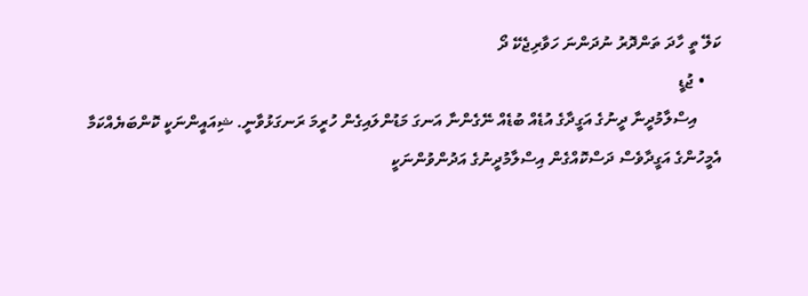ކަލޭ ތީ ހާދަ ތަންދޮރު ނުދަންނަ ހަވާރިޖެކޭ ދޯ
    • ޖުޑީ
      އިސްލާމުދީނާ ދީނުގެ އަގީދާގެ އުޑެއް ބުޑެއް ނޭގެންނާ އަނގަ މަޑުންލައިގެން ހުރީމަ ރަނގަޅުވާނީ. ޝިއައީންނަކީ ކޮންބަޔެއްކަމާ އެމީހުންގެ އަގީދާވެސް ދަސްކޮއްގެން އިސްލާމުދީނުގެ އަދުންވުންނަކީ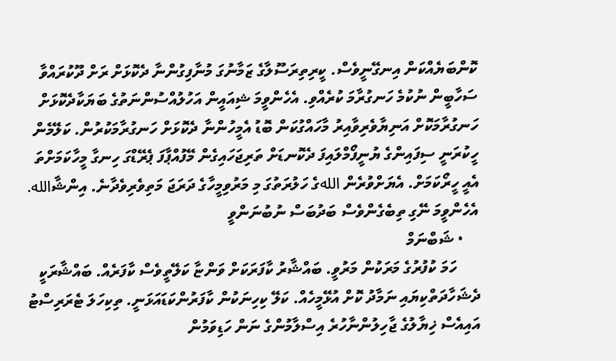ކޮންބަޔެއްކަން އިނގޭނީވެސް. ކީރިތިރަސޫލާގެ ޒަމާނުގަ މުނާފިގުންނާ ދެކޮޅަށް ރަށް ދޫކުރައްވާ ސަހާބީން ނުކުމެ ހަނގުރާމަ ކުރެއްވި. އެހެންވީމަ ޝިއައީން އަހުލުއްސުންނަތުގެ ބަޔަކާދެކޮޅަށް ހަނގުރާމަކޮށް އަނިޔާވެރިވާއިރު މާހައްގުކަން ބޮޑު އެމީހުންނާ ދެކޮޅަށް ހަނގުރާމަކުރުން. ކަލޭމެން ހީކުރަނީ ސިފައިންގެ ޔުނީފޯމްލައިފަ ދެކޮނޑަށް ތަރިޖަހައިގެން މޭފުއްޕާފަ ޕެރޭޑްގަ ހިނގާ މީހާކަމަށްތަ އެއީ ހީރޯކަމަށް. އެޔަށްވުރެން اللهގެ ހަލުރަތުގަ މި މަރުވިމީހާގެ ދަރަޖަ މަތިވެރިވެދާނެ. އިންޝާالله. އެހެންވީމަ ނޭގި ތިބެގެންވެސް ބަދުބަސް ނުބުނަންވީ
    • ޝަބްނަމް
      ހަމަ ކުފުރުގެ މަރަކުން މަރުވީ. ބައްޝާރު ކާފަރަކަށް ވަންޏާ ކަލޭތީވެސް ކާފަރެއް. ބައްޝާރަކީ ދެޝަހާދަތްކިޔައި ނަމާދު ކޮށް އުޅޭމީހެއް. ކަލޭ ކިހިނަކުން ކާފަރުންކަޑައަޅަނީ. ތިކިހަލަ ޓެރަރިސްޓު އައިއެސް ޚިޔާލުގެ ޖާހިލުންނާހުރެ އިސްލާމުންގެ ނަން ހަޑިވަމުން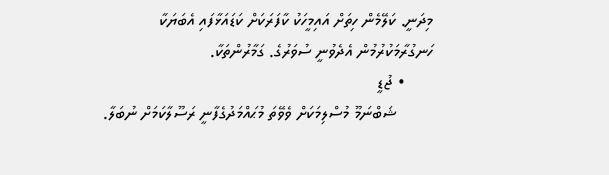މިދަނީ. ކަލޭމެން ހިތަށް އައިމީހަކު ކާފަރަކަށް ކަޑައަޅާފައި އެބަޔަކާ ހަނގުރާމަކުރުމުން އެދެވުނީ ސުވަރުގެ. ގަމާރުންތަކާ.
      • ޖުޑީ
        ޝަބްނަމޫ މުސްލިމަކަށް ވެވޭތަ މުޙައްމަދުގެފާނީ ރަސޫލާކަމަށް ނުބަލާ.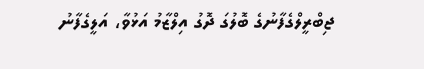ޖިބްރީލްގެފާނުގެ ބޮލުގަ ދޮގު އިލްޒާމު އަޅުވާ، އަލީގެފާނު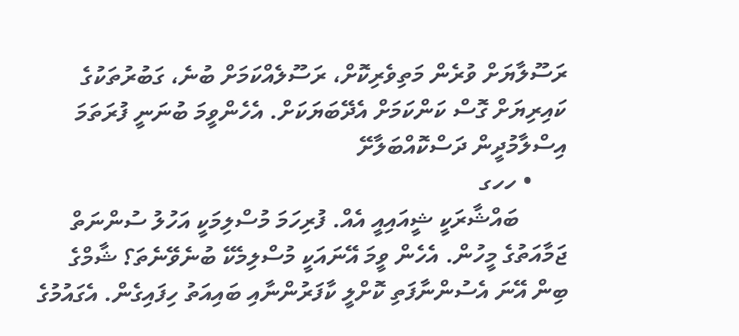ރަސޫލާޔަށް ވުރެން މަތިވެރިކޮށް، ރަސޫލެއްކަމަށް ބުނެ، ގަބުރުތަކުގެ ކައިރިޔަށް ގޮސް ކަންކަމަށް އެދޭބަޔަކަށް. އެހެންވީމަ ބުނަނީ ފުރަތަމަ އިސްލާމުދީން ދަސްކޮއްބަލާށޭ
      • ހހގ
        ބައްޝާރަކީ ޝީއައިއީ އެއް. ފުރިހަމަ މުސްލިމަކީ އަހުލު ސުންނަތް ޖަމާއަތުގެ މީހުން. އެހެން ވީމަ އޭނައަކީ މުސްލިމެކޭ ބުނެވޭނެތަ؟ ޝާމްގެ ބިން އޭނަ އެސުންނާފަތި ކޮށްލީ ކާފަރުންނާއި ބައިއަތު ހިފައިގެން. އެގައުމުގެ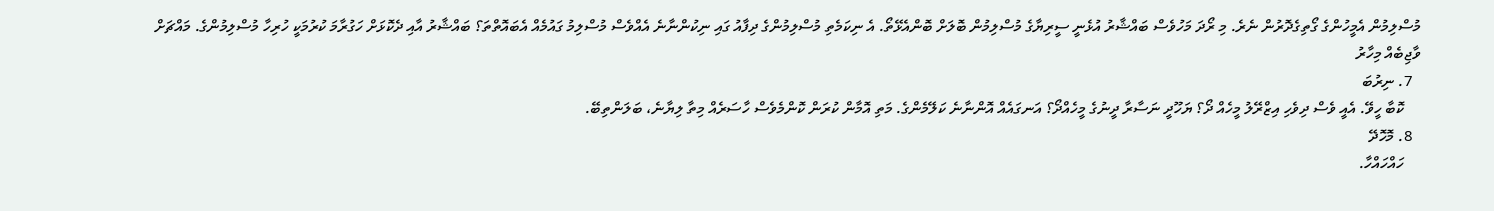މުސްލިމުން އެމީހުންގެ ގޯތިގެދޮރުން ނެރެ. މި ރޯދަ މަހުވެސް ބައްޝާރު އުޅެނީ ސީރިޔާގެ މުސްލިމުން ބޮލަށް ބޮންއެޅޭތޯ. އެ ނިކަމެތި މުސްލިމުންގެ ދިފާއު ގައި ނިކުންނާނެ އެއްވެސް މުސްލިމު ގައުމެއް އެބައޮތްތަ؟ ބައްޝާރު އާއި ދެކޮޅަށް ހަގުރާމަ ކުރުމަކީ ހުރިހާ މުސްލިމުންގެ. މައްޗަށް ވާޖިބެއް މިހާރު
  7. ނިރުބަ
    ކޮބާ ހީވޭ. އެއީ ވެސް ދިވެހި އިޒްރޭލު މީހެއް ދޯ؟ ޔަހޫދީ ނަސާރާ ދީނުގެ މީހެއްދޯ؟ އަނގައެއް އޮންނާނެ ކަލޭމެންގެ. މަތި އޮމާން ކުރަން ކޮންމެވެސް ހާސަރެއް މިތާ ލިޔާނެ، ބަލަންތިބޭ.
  8. މޮހޮދޭ
    ހައްހައްހާ.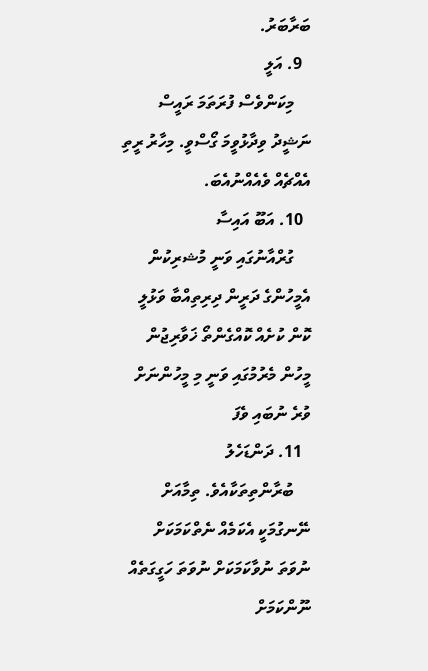ބަރާބަރު.
  9. އަލީ
    މިކަންވެސް ފުރަތަމަ ރައީސް ނަޝީދު ވިދާޅުވީމަ ގޯސްވީ. މިހާރު ރީތި އެއްޗެއް ވެއެއްނުއެބަ.
  10. އަބޫ އައިސާ
    ގުރްއާނުގައި ވަނީ މުޝރިކުން އެމީހުންގެ ދަރީން ދިރިތިއްބާ ވަޅުލީ ކޮން ކުށެއް ކޮއްގެންތޯ ޚަވާރިޖުން މީހުން މެރުމުގައި ވަނީ މި މީހުންނަށް ވުރެ ނުބައި ވެފަ
  11. ދަންޑަހެލު
    ބުރާންތިތަކާއެވެ. ތިމާއަށް ނޭނގުމަކީ އެކަމެއް ނެތްކަމަކަށް ނުވަތަ ނުވާކަމަކަށް ނުވަތަ ހަގީގަތެއް ނޫންކަމަށް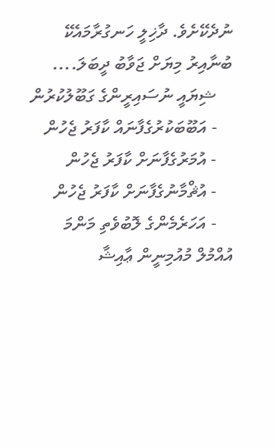ނުދެކޭށެވެ. ދާޚިލީ ހަނގުރާމައެކޭ ބުނާއިރު މިޔަށް ޖަވާބު ދީބަލަ....
    ޝިޔައީ ނުސައިރީންގެ ގަބޫލުކުރުން
    - އަބޫބަކުރުގެފާނައް ކާފަރު ޖެހުން
    - އުމަރުގެފާނަށް ކާފަރު ޖެހުން
    - އުޘްމާނުގެފާނަށް ކާފަރު ޖެހުން
    - އަހަރެމެންގެ ލޮބުވެތި މަންމަ އުއްމުލް މުއުމިނީން ޢާއިޝާ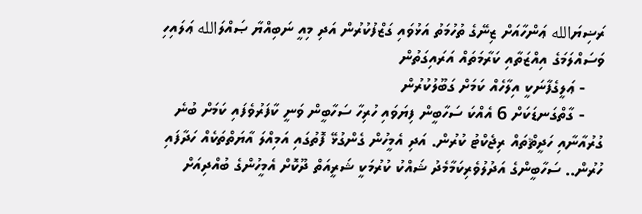ރަޟިޔަالله ޢަންހާއަށް ޒިނޭގެ ތުހުމަތު އަޅުވައި ގަޒްފުކުރުން އަދި މިއީ ނަބިއްޔާ ޞައްލަالله ޢަލައިހި ވަސައްލަމަގެ އިއްޒަތާއި ކަރާމަތައް އަރައިގަތުން
    - ޢަލީގެފާނަކީ އިލާހެއް ކަމަށް ގަބޫލުކުރުން
    - ގާތްގަނޑަކަށް 6 އެއްކަ ސަހާބީން ފިޔަވައި ހުރިހާ ސަހާބީން ވަނީ ކާފަރުވެފައި ކަމަށް ބުނެ ގުރުއާނާއި ހަދީޘްތައް ރިޖެކްޓު ކުރުން. އަދި އެމީހުން ގެންގުޅޭ ފޮތުގައި އަމިއްލަ އާޔަތްތަކެއް ހަދާފައި ހުރުން.. ސަހާބީންގެ އަދުލުވެރިކަމާމެދު ޝައްކު ކުރުމަކީ ޝަރީއަތް ދޫކޮށް އެމީހުންގެ ބުއްދިއަށް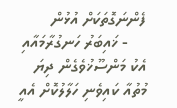ފެންނަގޮތަކަށް އުޅުން
    - ޚައިބަރު ހަނގުރާމައާއި އެކު މަންސޫޚުވެގެން ދިޔަ މުތުއާ ކައިވެނި ހަލާލުކޮށް އެއީ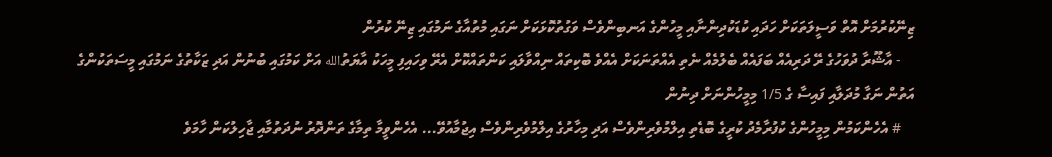ޒިނޭކުރުމަށް އޮތް ވަސީލަތަކަށް ހަދައި ކުޑަކުދިންނާއި މީހުންގެ އަނބިންވެސް ވަގުތުކޮޅަކަށް ނަގައި މުތުއާގެ ނަމުގައި ޒިނޭ ކުރުން
    - އާޝޫރާ ދުވަހުގެ ރޭ ދަރިއެއް ބަފައެއް ބެލުމެއް ނެތި އެއްތަނަކަށް އެއްވެ ބޮކިތައް ނިއްވާލައި ކަންތައްކޮށް އެރޭ ވިހައިފި މީހަކު އާޔަތުالله އަށް ކަމުގައި ބުނުން އަދި ޒަކާތުގެ ނަމުގައި މީސަތަކުންގެ އަތުން ނަގާ މުދަލާއި ފައިސާ ގެ 1/5 މިމީހުންނަށް ދިނުން
    # އެހެންކަމުން މިމީހުންގެ ކުފުރާމެދު ކުރީގެ ބޮޑެތި އިލްމުވެރިންވެސް އަދި މިހާރުގެ އިލްމުވެރިންވެސް އިޖުމާއުވޭ... އެހެންވީމާ ތިމާގެ ތަންދޮރު ނުދަތުމާއި ޖާހިލުކަން ހާމަވެ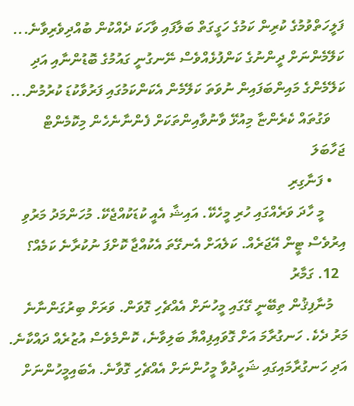ފަލީހަތްވުމުގެ ކުރިން ކަމުގެ ހަގީގަތް ބަލާފައި ވާހަކަ ދެއްކުން ބުއްދިވެރިވާނެ... ކަލޭމެންނަށް ދީންނުގެ ކަންފުޅެއްވެސް ނޭނގުނީ ގައުމުގެ ބޮޑުންނާއި އަދި ކަލޭމެންގެ މައިންބަފައިން ނުވަތަ ކަލޭމެން އެކަންކަމުގައި ފަރުވާކުޑަ ކުރުމުން...
    ވަގުތައް ކެރެންޏާ މިއުޅޭ ވާނުވާއިންތަކަށް ފެންނާނެހެން މިކޮމެންޓް ޖަހާބަލަ
    • ފަނާގިރި
      މީ ހާދަ ވަރެއްގައި ހުރި މީހެކޭ. އައިޝާ އެއީ ކުޑަކުއްޖެކޭ. މުހަންމަދު މަރުވި އިރުވެސް ޓީން އޭޖަރެއް. ކަލެއަށް އެނގޭތަ އެކުއްޖާ ކޮށްފަ ނުކުރާނެ ކަމެއް؟
  12. ގަމާރު
    މުނާފިޤުން ތިބޭނީ ގޭގައި މީހުނަށް އެއްޗެހި ގޮވަން. ވަރަށް ބިރުގަންނާނެ މަރު ދެކެ. ހަނގުރާމަ އަށް ގޮވައިފިއްޔާ ބަލިވާނެ، ކޮންމެވެސް އުޒުރެއް ދައްކާނެ. އަދި ހަނގުރާމައިގައި ޝަހީދުވާ މީހުންނަށް އެއްޗެހި ގޮވާނެ. އެބައިމީހުންނަށް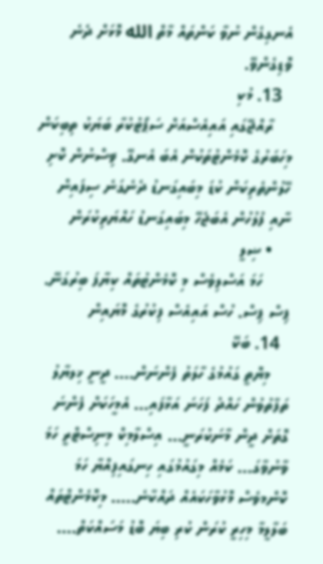އެނގިގެން ނުވާ ކަންތައް މާތް الله މޮޅަށް ދެނެ ވޮޑިގެންވޭ.
  13. މުކި
    ރާއްޖޭގައި އައިއެސްއަށް ސަޕޯޓުކުރާ ބަޔަކު ތިބިކަން މިހަބަރުގެ ކޮމެންޓުތަކުން އެބަ އެނގޭ. ޥިސްނުން ކޮށި ހޭލުންތެރިކަން ކުޑަ މިބައިގަނޑު ދެނެގަނެ ސިފައިން ނާއި ފުލުހުން އެބަޖެހޭ މިބައިގަނޑު ހައްޔަރިކުރަން
    • ޟިލީ
      ހަމަ އަސްލިވެސް މި ކޮމެންޓުތައް ކިޔާފަ ބިރުގަނޭ. ޕިސް ޕިސް. ހުސް އައިއެސް ފިކުރުގެ މޮޔައިން
  14. ބަކޭ
    މިޔޮތީ ގައުމުގެ ހާލަތު ފެންނަން.... ދީނީ ޚިލޔާލު ތަފާތުވުން ހައްދު ފަހަނަ އަޅާފައި... އެމީހަކަށް ފެންނަ ގޮތަށް ދީން މާނަކުރަނީ... އިސްލާމިކް މިނިސްޓްރީ ހަމަ ވާނުވާގަ... ކަމެއް މިގައުމުގައި ހިނގައިފިއްޔާ ހަމަ ކޮންމވެސް މޮޅުވާހަކައެއް ދައްކާނެ..... މިކޮމެންޓްތައް ބަލާލީމާ މިހިރީ ކުރަން ކުރި ބިޔަ ބޮޑު މަސައްކަތް....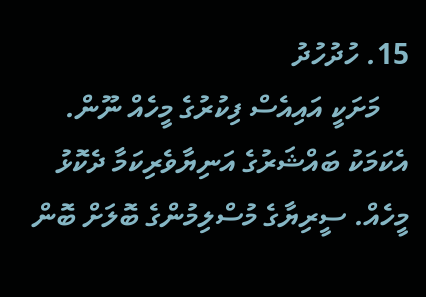15. ހުދުހުދު
    މަށަކީ އައިއެސް ފިކުރުގެ މީހެއް ނޫން. އެކަމަކު ބައްޝަރުގެ އަނިޔާވެރިކަމާ ދެކޮޅު މީހެއް. ސީރިޔާގެ މުސްލިމުންގެ ބޮލަށް ބޮން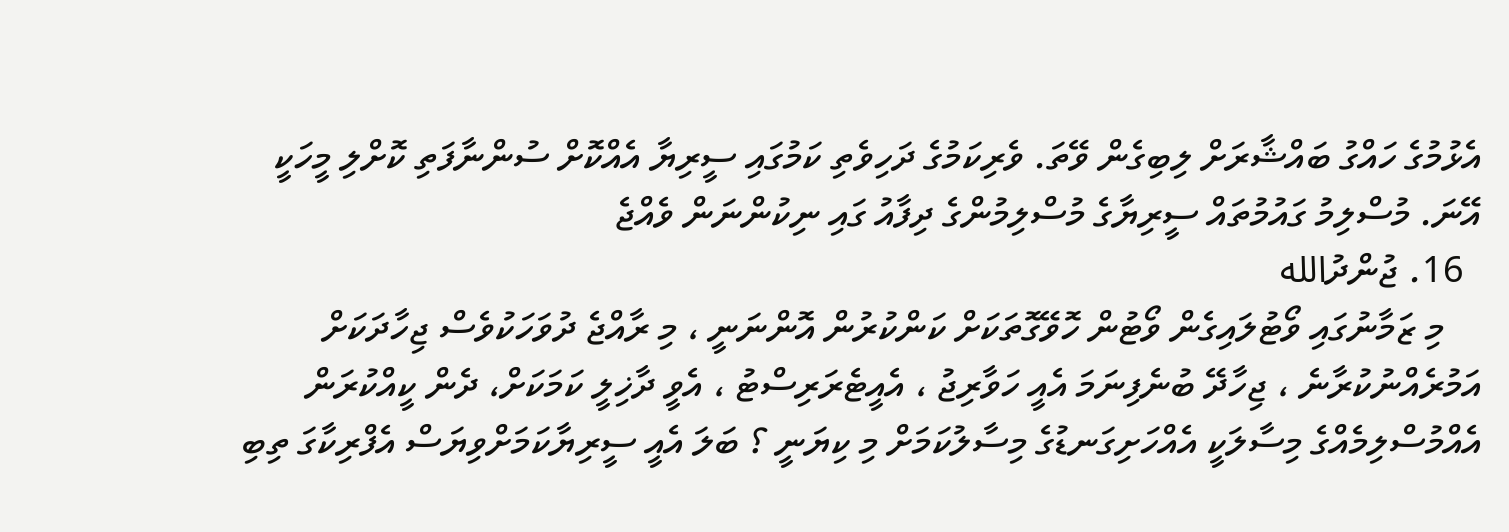އެޅުމުގެ ހައްގު ބައްޝާރަށް ލިބިގެން ވޭތަ. ވެރިކަމުގެ ދަހިވެތި ކަމުގައި ސީރިޔާ އެއްކޮށް ސުންނާފަތި ކޮށްލި މީހަކީ އޭނަ. މުސްލިމު ގައުމުތައް ސީރިޔާގެ މުސްލިމުންގެ ދިފާއު ގައި ނިކުންނަން ވެއްޖެ
  16. ޖުންދުالله
    މި ޒަމާނުގައި ވޯޓުލައިގެން ވޯޓުން ހޮވޭގޮތަކަށް ކަންކުރުން އޮންނަނީ ، މި ރާއްޖެ ދުވަހަކުވެސް ޖިހާދަކަށް އަމުރެއްނުކުރާނެ ، ޖިހާދޭ ބުނެފިނަމަ އެއީ ހަވާރިޖު ، އެއީޓެރަރިސްޓު ، އެވީ ދާޚިލީ ކަމަކަށް، ދެން ކީއްކުރަން އެއްމުސްލިމެއްގެ މިސާލަކީ އެއްހަށިގަނޑުގެ މިސާލުކަމަށް މި ކިޔަނީ ؟ ބަލަ އެއީ ސީރިޔާކަމަށްވިޔަސް އެފްރިކާގަ ތިބި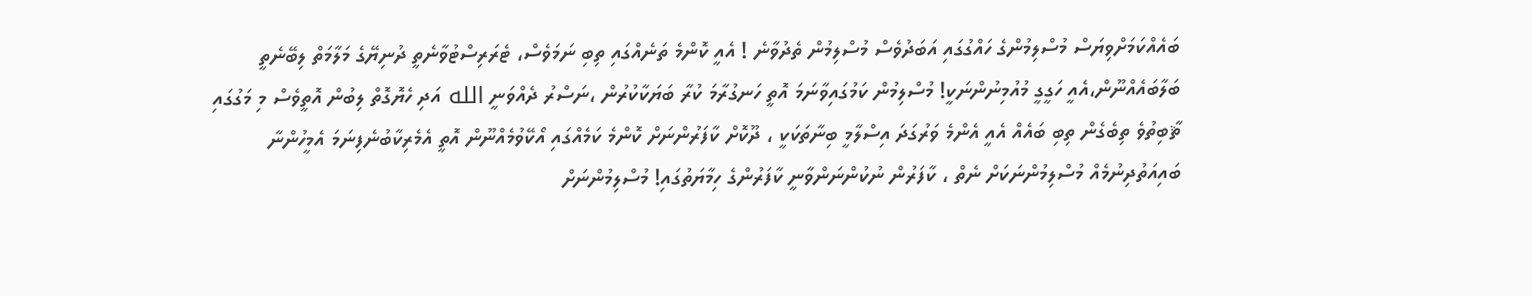ބައެއްކަމަށްވިޔަސް މުސްލިމުންގެ ހައްގުގައި އަބަދުވެސް މުސްލިމުން ތެދުވާނެ ! އެއީ ކޮންމެ ތަނެއްގައި ތިބި ނަމަވެސް، ޓެރަރިސްޓުވާނެތީ ދުނިޔޭގެ މަލާމަތް ލިބޭނެތީ ބަލާބައެއްނޫން،އެއީ ހަގީގީ މުއުމިނުންނަކީ! މުސްލިމުން ކަމުގައިވާނަމަ އޮތީ ހަނގުރާމަ ކުރާ ބަޔަކާކުރުން ،ނަސްރު ދެއްވަނީ الله އަދި ހެޔޮގޮތް ލިބުން އޮތީވެސް މި މަގުގައި ޘާބިތުވެ ތިބެގެން ތިބި ބައެއް އެއީ އެންމެ ވަރުގަދަ އިސްލާމީ ބިނާތަކަކީ ، ދޫކޮށް ކާފަރުންނަށް ކޮންމެ ކަމެއްގައި އޯކޭވުމެއްނޫން އޮތީ އެމެރިކާބުނެފިނަމަ އެމީހުންނާ ބައިއަތުދިނުމެއް މުސްލިމުންނަކަށް ނެތް ، ކާފަރުން ނުކުންނަންވާނީ ކާފަރުންގެ ހިމާޔަތުގައި! މުސްލިމުންނަށް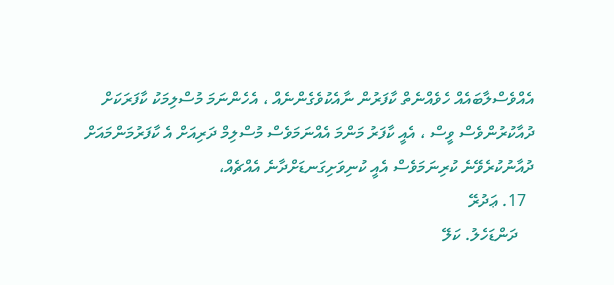އެއްވެސްލާބައެއް ހެވެއްނެތް ކާފަރުން ނާއެކުވެގެންނެއް ، އެހެންނަމަ މުސްލިމަކު ކާފަރަކަށް ދުއާކުރުންވެސް ވީސް ، އެއީ ކާފަރު މަންމަ އެއްނަމަވެސް މުސްލިމް ދަރިއަށް އެ ކާފަރުމަންމައަށް ދުއާނުކުރެވޭނެ ކުރިނަމަވެސް އެއީ ކުނިވަށިގަނޑަށްދާނެ އެއްޗެއް،
  17. ޢަދުރޭ
    ދަންޑަހެލު. ކަލޭ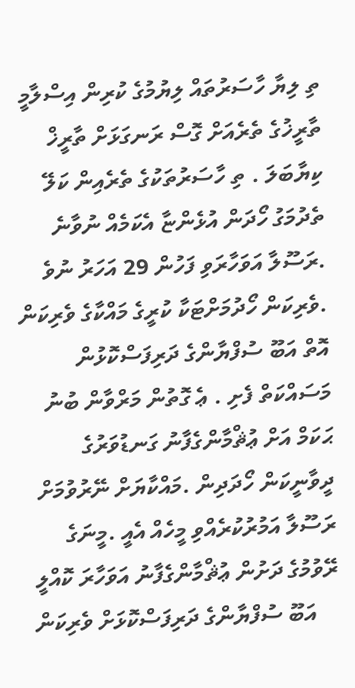ތި ލިޔާ ހާސަރުތައް ލިޔުމުގެ ކުރިން އިސްލާމީ ތާރީޚުގެ ތެރެއަށް ގޮސް ރަނގަޅަށް ތާރީޚް ކިޔާބަލަ . ތި ހާސަރުތަކުގެ ތެރެއިން ކަލޭ ތެދުމަގު ހޯދަން އުޅެންޏާ އެކަމެއް ނުވާނެ .ރަސޫލާ އަވަހާރަވި ފަހުން 29 އަހަރު ނުވެ .ވެރިކަން ހޯދުމަށްޓަކާ ކުރީގެ މައްކާގެ ވެރިކަން އޮތް އަބޫ ސުފްޔާންގެ ދަރިފަސްކޮޅުން މަސައްކަތް ފެށި . ޢެ ގޮތުން މަރްވާން ބުނު ޙަކަމް އަށް ޢުޘްމާންގެފާނު ގަނޑުވަރުގެ ދީވާނީކަން ހޯދަދިން .މައްކާޔަށް ނޭރުވުމަށް ރަސޫލާ އަމުރުކުރެއްވި މީހެއް އެއީ .މީނަގެ ރޭވުމުގެ ދަށުން ޢުޘްމާންގެފާނު އަވަހާރަ ކޮއްލީ
    އަބޫ ސުފްޔާންގެ ދަރިފަސްކޮޅަށް ވެރިކަން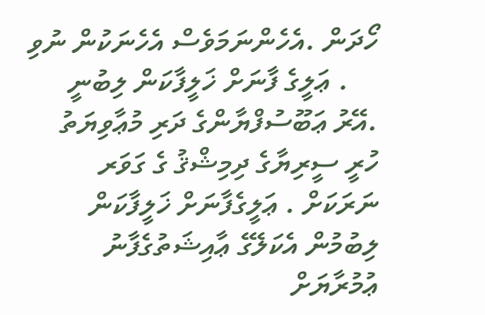ހޯދަން .އެހެންނަމަވެސް އެހެނަކުން ނުވި
    . ޢަލީގެ ފާނަށް ޚަލީފާކަން ލިބުނީ .އޭރު ޢަބޫސުފްޔާންގެ ދަރި މުޢާވިޔަތު ހުރީ ސީރިޔާގެ ދިމިޝްޤު ގެ ގަވަރ ނަރަކަށް . ޢަލީގެފާނަށް ޚަލީފާކަން ލިބުމުން އެކަލޭގެ ޢާއިޝަތުގެފާނު ޢުމުރާޔަށް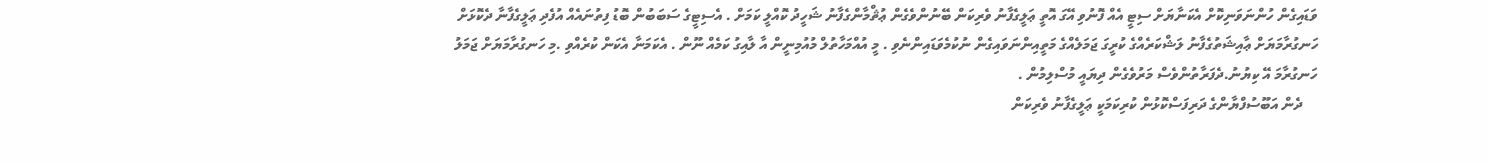ވަޑައިގެން ހުންނަވަނިކޮށް އެކަނާޔަށް ސިޓީ އެއް ފޮނުވި އޭގަ އޮތީ ޢަލީގެފާނު ވެރިކަން ބޭނުންވެގެން ޢުޘްމާންގެފާނު ޝަހީދު ކޮއްލީ ކަމަށް . އެސިޓީގެ ސަބަބުން ބޮޑު ފިތުނައެއް އުފެދި ޢަލީގެފާނާ ދެކޮޅަށް ހަނގުރާމަޔަށް ޢާއިޝަތުގެފާނު ލަޝްކަރެއްގެ ކުރީގަ ޖަމަލެއްގެ މަތީއިންނަވައިގެން ނުކުމެވަޑައިންނެވި . މީ އުއްމަހާތުލް މުއުމިނީން އާ ލާއިގު ކަމެއް ނޫން . އެކަމަނާ އެކަން ކުރެއްވި .މި ހަނގުރާމަޔަށް ޖަމަލު ހަނގުރާމަ އޭ ކިޔުނު.ދެފަރާތުންވެސް މަރުވެގެން ދިޔައީ މުސްލިމުން .
    ދެން އަބޫސުފްޔާންގެ ދަރިފަސްކޮޅުން ކުރިކަމަކީ ޢަލީގެފާނު ވެރިކަން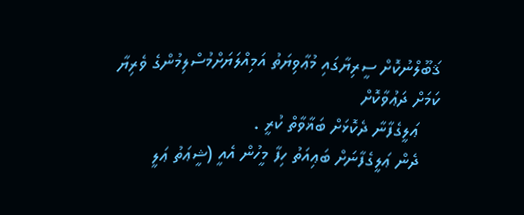ޤަބޫލްނުކޮށް ސީރިޔާގައި މުޢާވިޔަތު އަމިއްލަޔަށްމުސްލިމުންގެ ވެރިޔާ ކަމަށް ދަޢުވާކޮށް
    ޢަލީގެފާނާ ދެކޮޅަށް ބަޣާވާތް ކުރީ .
    ދެން ޢަލީގެފާނަށް ބަޢިއަތު ހިފާ މީހުން އެއީ (ޝީޢަތު ޢަލީ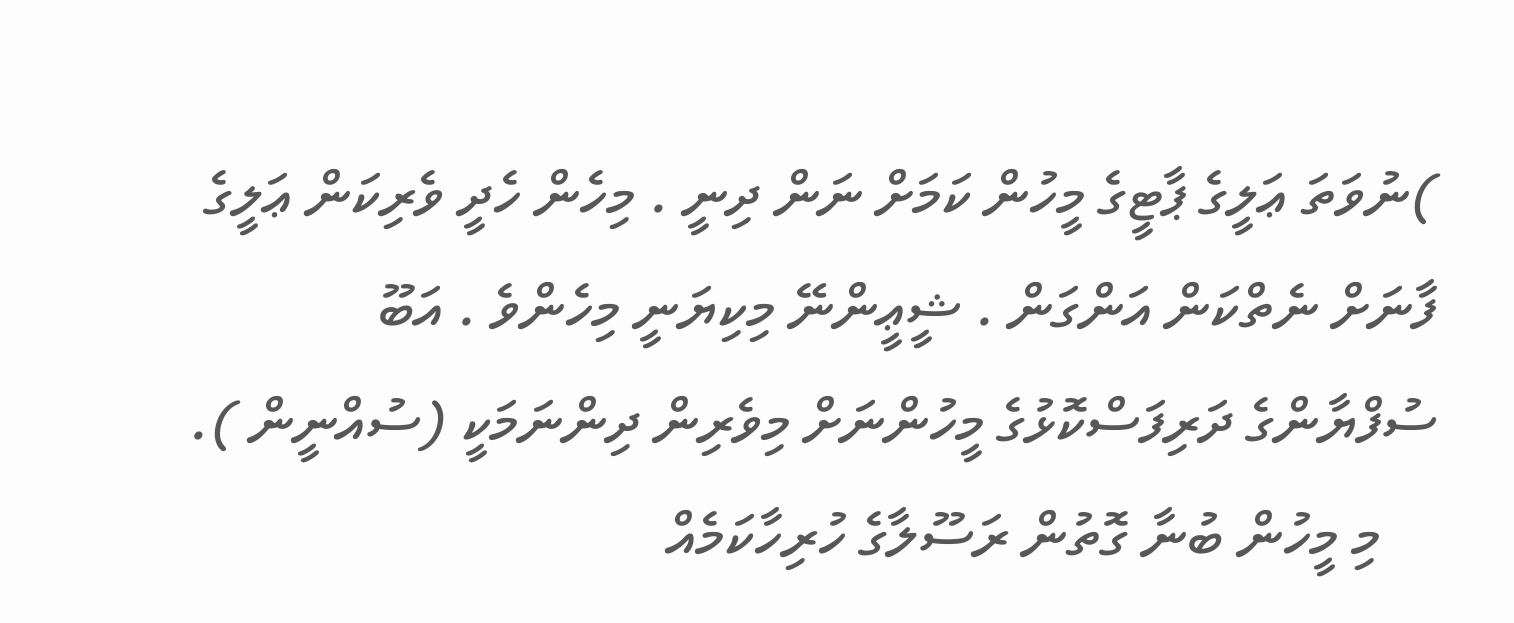)ނުވަތަ ޢަލީގެ ޕާޓީގެ މީހުން ކަމަށް ނަން ދިނީ . މިހެން ހެދީ ވެރިކަން ޢަލީގެ ފާނަށް ނެތްކަން އަންގަން . ޝީޢީންނޭ މިކިޔަނީ މިހެންވެ . އަބޫ ސުފްޔާންގެ ދަރިފަސްކޮޅުގެ މީހުންނަށް މިވެރިން ދިންނަމަކީ (ސުއްނީން ).
    މި މީހުން ބުނާ ގޮތުން ރަސޫލާގެ ހުރިހާކަމެއް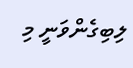ލިބިގެންވަނީ މި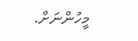މީހުންނަށް.